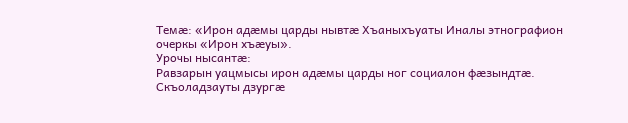Темæ: «Ирон адæмы царды нывтæ Хъаныхъуаты Иналы этнографион очеркы «Ирон хъæуы».
Урочы нысантæ:
Равзарын уацмысы ирон адæмы царды ног социалон фæзындтæ.
Скъоладзауты дзургæ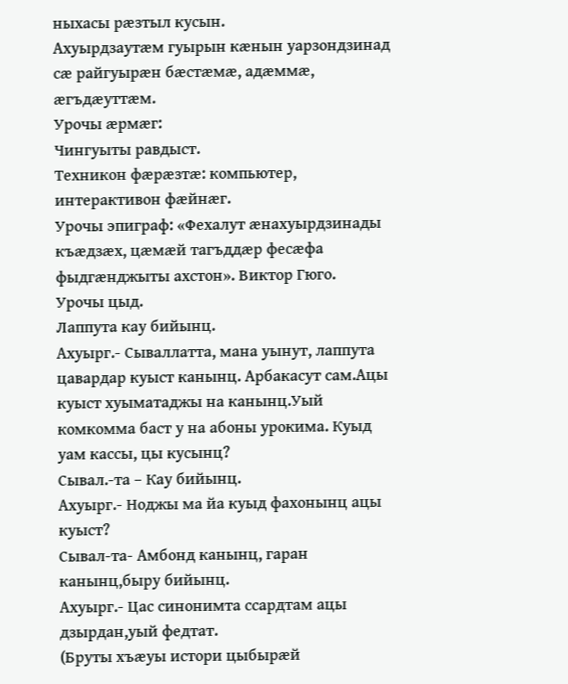ныхасы рæзтыл кусын.
Ахуырдзаутæм гуырын кæнын уарзондзинад сæ райгуырæн бæстæмæ, адæммæ, æгъдæуттæм.
Урочы æрмæг:
Чингуыты равдыст.
Техникон фæрæзтæ: компьютер, интерактивон фæйнæг.
Урочы эпиграф: «Фехалут æнахуырдзинады къæдзæх, цæмæй тагъддæр фесæфа фыдгæнджыты ахстон». Виктор Гюго.
Урочы цыд.
Лаппута кау бийынц.
Ахуырг.- Сываллатта, мана уынут, лаппута цавардар куыст канынц. Арбакасут сам.Ацы куыст хуыматаджы на канынц.Уый комкомма баст у на абоны урокима. Куыд уам кассы, цы кусынц?
Сывал.-та – Кау бийынц.
Ахуырг.- Ноджы ма йа куыд фахонынц ацы куыст?
Сывал-та- Амбонд канынц, гаран канынц,быру бийынц.
Ахуырг.- Цас синонимта ссардтам ацы дзырдан,уый федтат.
(Бруты хъæуы истори цыбырæй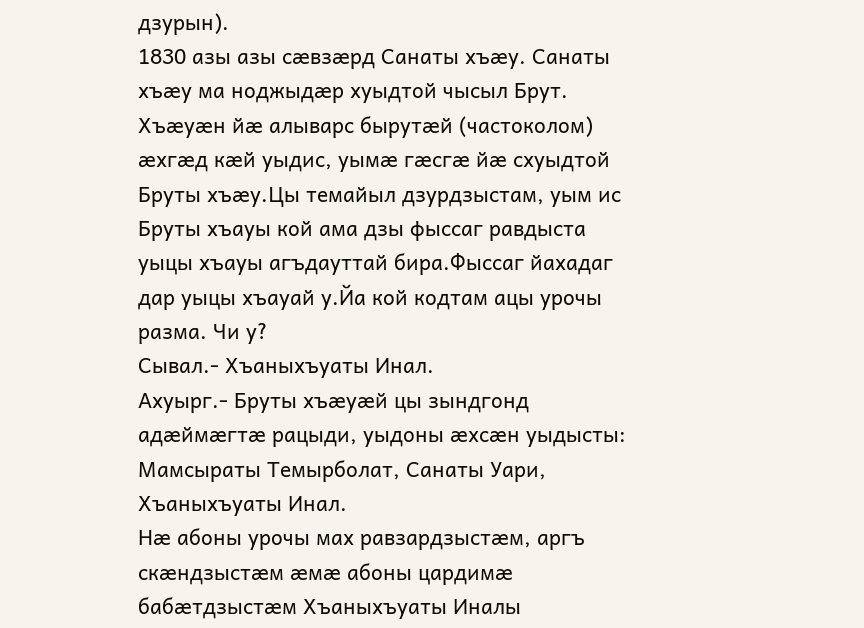дзурын).
1830 азы азы сæвзæрд Санаты хъæу. Санаты хъæу ма ноджыдæр хуыдтой чысыл Брут. Хъæуæн йæ алыварс бырутæй (частоколом) æхгæд кæй уыдис, уымæ гæсгæ йæ схуыдтой
Бруты хъæу.Цы темайыл дзурдзыстам, уым ис Бруты хъауы кой ама дзы фыссаг равдыста уыцы хъауы агъдауттай бира.Фыссаг йахадаг дар уыцы хъауай у.Йа кой кодтам ацы урочы разма. Чи у?
Сывал.- Хъаныхъуаты Инал.
Ахуырг.- Бруты хъæуæй цы зындгонд адæймæгтæ рацыди, уыдоны æхсæн уыдысты: Мамсыраты Темырболат, Санаты Уари, Хъаныхъуаты Инал.
Нæ абоны урочы мах равзардзыстæм, аргъ скæндзыстæм æмæ абоны цардимæ бабæтдзыстæм Хъаныхъуаты Иналы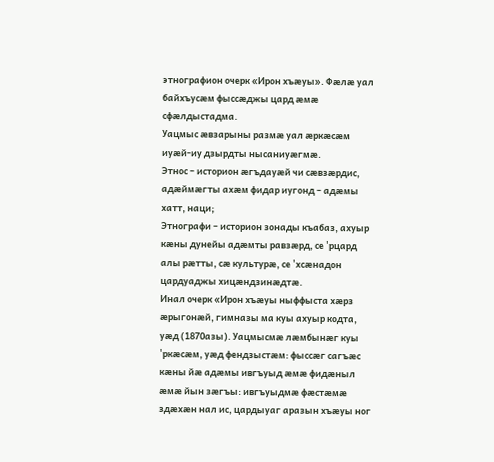этнографион очерк «Ирон хъæуы». Фæлæ уал байхъусæм фыссæджы цард æмæ сфæлдыстадма.
Уацмыс æвзарыны размæ уал æркæсæм иуæй-иу дзырдты нысаниуæгмæ.
Этнос – историон æгъдауæй чи сæвзæрдис, адæймæгты ахæм фидар иугонд – адæмы хатт, наци;
Этнографи – историон зонады къабаз, ахуыр кæны дунейы адæмты равзæрд, се 'рцард алы рæтты, сæ культурæ, се 'хсæнадон цардуаджы хицæндзинæдтæ.
Инал очерк «Ирон хъæуы ныффыста хæрз æрыгонæй, гимназы ма куы ахуыр кодта, уæд (1870азы). Уацмысмæ лæмбынæг куы 'ркæсæм, уæд фендзыстæм: фыссæг сагъæс кæны йæ адæмы ивгъуыд æмæ фидæныл æмæ йын зæгъы: ивгъуыдмæ фæстæмæ здæхæн нал ис, цардыуаг аразын хъæуы ног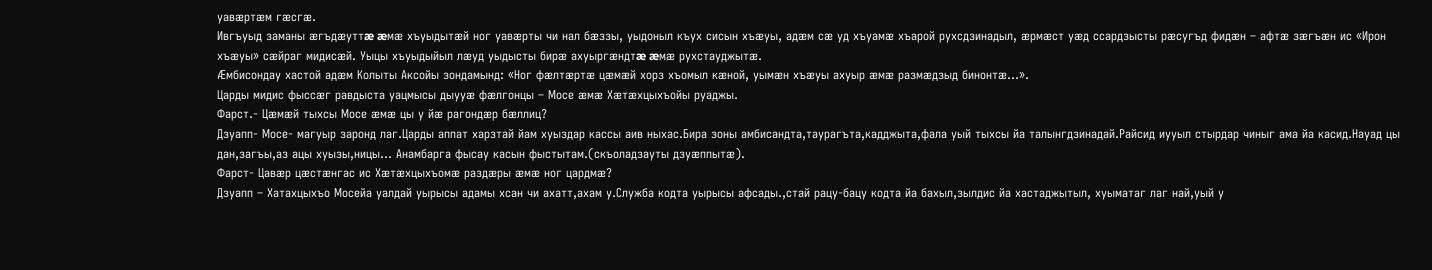уавæртæм гæсгæ.
Ивгъуыд заманы æгъдæуттæ æмæ хъуыдытæй ног уавæрты чи нал бæззы, уыдоныл къух сисын хъæуы, адæм сæ уд хъуамæ хъарой рухсдзинадыл, æрмæст уæд ссардзысты рæсугъд фидæн – афтæ зæгъæн ис «Ирон хъæуы» сæйраг мидисæй. Уыцы хъуыдыйыл лæуд уыдысты бирæ ахуыргæндтæ æмæ рухстауджытæ.
Æмбисондау хастой адæм Колыты Аксойы зондамынд: «Ног фæлтæртæ цæмæй хорз хъомыл кæной, уымæн хъæуы ахуыр æмæ размæдзыд бинонтæ…».
Царды мидис фыссæг равдыста уацмысы дыууæ фæлгонцы – Мосе æмæ Хæтæхцыхъойы руаджы.
Фарст.- Цæмæй тыхсы Мосе æмæ цы у йæ рагондæр бæллиц?
Дзуапп- Мосе- магуыр заронд лаг.Царды аппат харзтай йам хуыздар кассы аив ныхас.Бира зоны амбисандта,таурагъта,кадджыта,фала уый тыхсы йа талынгдзинадай.Райсид иууыл стырдар чиныг ама йа касид.Науад цы дан,загъы,аз ацы хуызы,ницы… Анамбарга фысау касын фыстытам.(скъоладзауты дзуæппытæ).
Фарст- Цавæр цæстæнгас ис Хæтæхцыхъомæ раздæры æмæ ног цардмæ?
Дзуапп – Хатахцыхъо Мосейа уалдай уырысы адамы хсан чи ахатт,ахам у.Служба кодта уырысы афсады.,стай рацу-бацу кодта йа бахыл,зылдис йа хастаджытыл, хуыматаг лаг най,уый у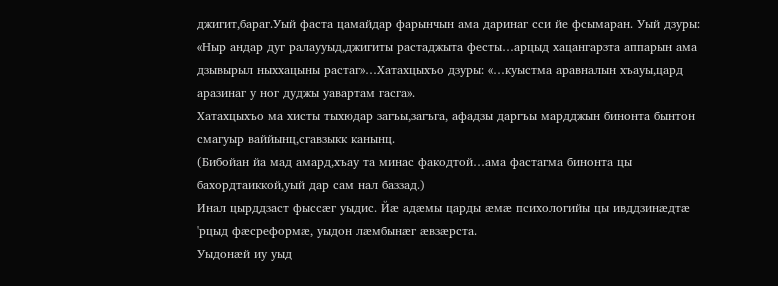джигит,бараг.Уый фаста цамайдар фарынчын ама даринаг сси йе фсымаран. Уый дзуры: «Ныр андар дуг ралаууыд,джигиты растаджыта фесты…арцыд хацангарзта аппарын ама дзывырыл ныххацыны растаг»…Хатахцыхъо дзуры: «…куыстма аравналын хъауы,цард аразинаг у ног дуджы уавартам гасга».
Хатахцыхъо ма хисты тыхюдар загъы,загъга, афадзы даргъы мардджын бинонта бынтон смагуыр ваййынц,сгавзыкк канынц.
(Бибойан йа мад амард,хъау та минас факодтой…ама фастагма бинонта цы бахордтаиккой,уый дар сам нал баззад.)
Инал цырддзаст фыссæг уыдис. Йæ адæмы царды æмæ психологийы цы ивддзинæдтæ 'рцыд фæсреформæ, уыдон лæмбынæг æвзæрста.
Уыдонæй иу уыд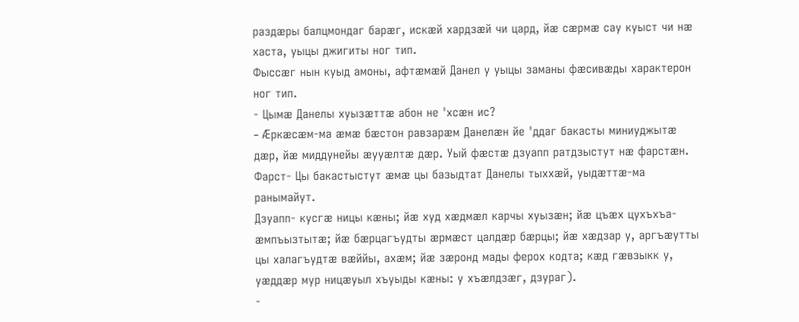раздæры балцмондаг барæг, искæй хардзæй чи цард, йæ сæрмæ сау куыст чи нæ хаста, уыцы джигиты ног тип.
Фыссæг нын куыд амоны, афтæмæй Данел у уыцы заманы фæсивæды характерон ног тип.
- Цымæ Данелы хуызæттæ абон не 'хсæн ис?
- Æркæсæм-ма æмæ бæстон равзарæм Данелæн йе 'ддаг бакасты миниуджытæ дæр, йæ миддунейы æууæлтæ дæр. Уый фæстæ дзуапп ратдзыстут нæ фарстæн.
Фарст- Цы бакастыстут æмæ цы базыдтат Данелы тыххæй, уыдæттæ-ма ранымайут.
Дзуапп- кусгæ ницы кæны; йæ худ хæдмæл карчы хуызæн; йæ цъæх цухъхъа- æмпъызтытæ; йæ бæрцагъудты æрмæст цалдæр бæрцы; йæ хæдзар у, аргъæутты цы халагъудтæ вæййы, ахæм; йæ зæронд мады ферох кодта; кæд гæвзыкк у, уæддæр мур ницæуыл хъуыды кæны: у хъæлдзæг, дзураг).
-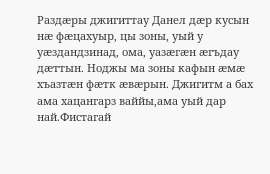Раздæры джигиттау Данел дæр кусын нæ фæцахуыр, цы зоны, уый у уæздандзинад, ома, уазæгæн æгъдау дæттын. Ноджы ма зоны кафын æмæ хъазтæн фæтк æвæрын. Джигитм а бах ама хацангарз ваййы,ама уый дар най.Фистагай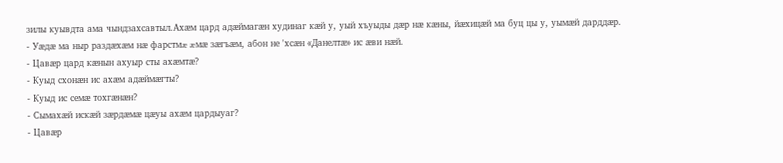зилы куывдта ама чындзахсавтыл.Ахæм цард адæймагæн худинаг кæй у, уый хъуыды дæр нæ кæны, йæхицæй ма буц цы у, уымæй дарддæр.
- Уæдæ ма ныр раздæхæм нæ фарстмæ æмæ зæгъæм, абон не 'хсæн «Данелтæ» ис æви нæй.
- Цавæр цард кæнын ахуыр сты ахæмтæ?
- Куыд схонæн ис ахæм адæймæгты?
- Куыд ис семæ тохгæнæн?
- Сымахæй искæй зæрдæмæ цæуы ахæм цардыуаг?
- Цавæр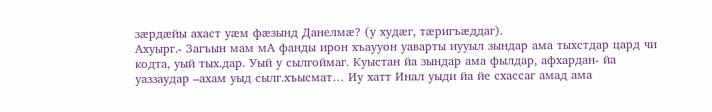зæрдæйы ахаст уæм фæзынд Данелмæ? (у худæг, тæригъæддаг).
Ахуырг.- Загъын мам мА фанды ирон хъаууон уаварты иууыл зындар ама тыхстдар цард чи кодта, уый тых.дар. Уый у сылгоймаг. Куыстан йа зындар ама фылдар, афхардан- йа уаззаудар –ахам уыд сылг.хъысмат… Иу хатт Инал уыди йа йе схассаг амад ама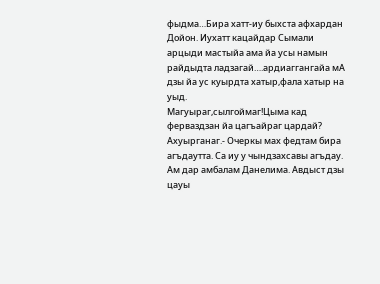фыдма…Бира хатт-иу быхста афхардан Дойон. Иухатт кацайдар Сымали арцыди мастыйа ама йа усы намын райдыдта ладзагай….ардиаггангайа мА дзы йа ус куырдта хатыр,фала хатыр на уыд.
Магуыраг,сылгоймаг!Цыма кад ферваздзан йа цагъайраг цардай?
Ахуырганаг.- Очеркы мах федтам бира агъдаутта. Са иу у чындзахсавы агъдау. Ам дар амбалам Данелима. Авдыст дзы цауы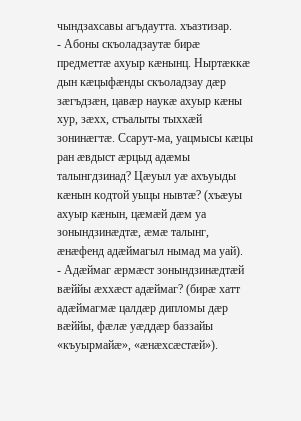чындзахсавы агъдаутта. хъазтизар.
- Абоны скъоладзаутæ бирæ предметтæ ахуыр кæнынц. Ныртæккæ дын кæцыфæнды скъоладзау дæр зæгъдзæн, цавæр наукæ ахуыр кæны хур, зæхх, стъалыты тыххæй зонинæгтæ. Ссарут-ма, уацмысы кæцы ран æвдыст æрцыд адæмы талынгдзинад? Цæуыл уæ ахъуыды кæнын кодтой уыцы нывтæ? (хъæуы ахуыр кæнын, цæмæй дæм уа зонындзинæдтæ, æмæ талынг, æнæфенд адæймагыл нымад ма уай).
- Адæймаг æрмæст зонындзинæдтæй вæййы æххæст адæймаг? (бирæ хатт адæймагмæ цалдæр дипломы дæр вæййы, фæлæ уæддæр баззайы «къуырмайæ», «æнæхсæстæй»).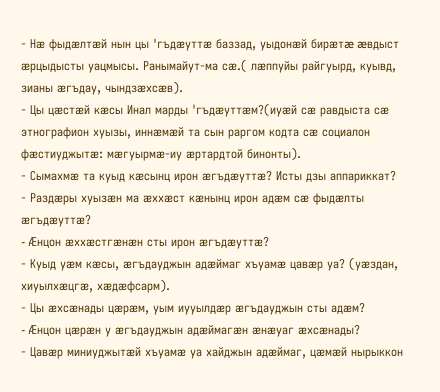- Нæ фыдæлтæй нын цы 'гъдæуттæ баззад, уыдонæй бирæтæ æвдыст æрцыдысты уацмысы. Ранымайут-ма сæ.( лæппуйы райгуырд, куывд, зианы æгъдау, чындзæхсæв).
- Цы цæстæй кæсы Инал марды 'гъдæуттæм?(иуæй сæ равдыста сæ этнографион хуызы, иннæмæй та сын раргом кодта сæ социалон фæстиуджытæ: мæгуырмæ-иу æртардтой бинонты).
- Сымахмæ та куыд кæсынц ирон æгъдæуттæ? Исты дзы аппариккат?
- Раздæры хуызæн ма æххæст кæнынц ирон адæм сæ фыдæлты æгъдæуттæ?
- Æнцон æххæстгæнæн сты ирон æгъдæуттæ?
- Куыд уæм кæсы, æгъдауджын адæймаг хъуамæ цавæр уа? (уæздан, хиуылхæцгæ, хæдæфсарм).
- Цы æхсæнады цæрæм, уым иууылдæр æгъдауджын сты адæм?
- Æнцон цæрæн у æгъдауджын адæймагæн æнæуаг æхсæнады?
- Цавæр миниуджытæй хъуамæ уа хайджын адæймаг, цæмæй нырыккон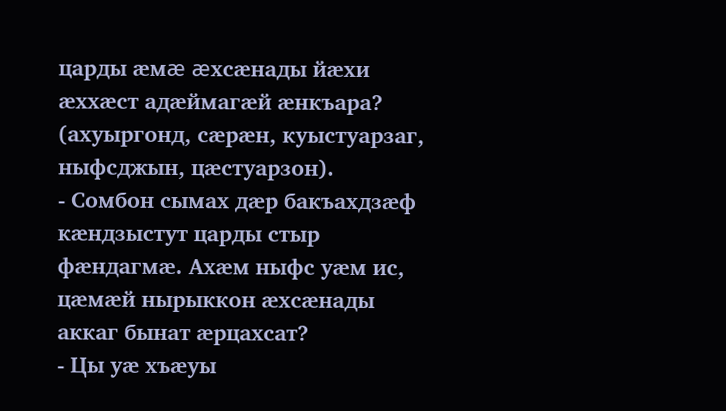царды æмæ æхсæнады йæхи æххæст адæймагæй æнкъара? (ахуыргонд, сæрæн, куыстуарзаг, ныфсджын, цæстуарзон).
- Сомбон сымах дæр бакъахдзæф кæндзыстут царды стыр фæндагмæ. Ахæм ныфс уæм ис, цæмæй нырыккон æхсæнады аккаг бынат æрцахсат?
- Цы уæ хъæуы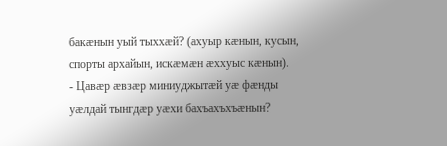бакæнын уый тыххæй? (ахуыр кæнын, кусын, спорты архайын, искæмæн æххуыс кæнын).
- Цавæр æвзæр миниуджытæй уæ фæнды уæлдай тынгдæр уæхи бахъахъхъæнын?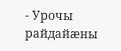- Урочы райдайæны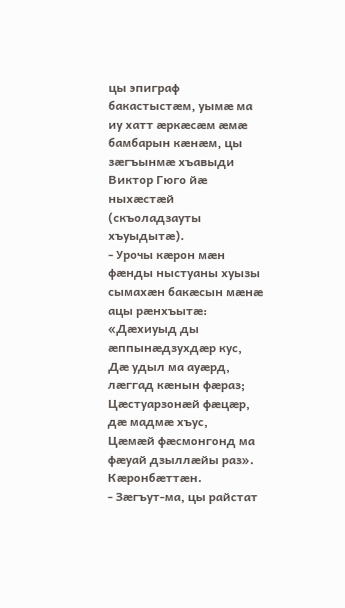цы эпиграф бакастыстæм, уымæ ма иу хатт æркæсæм æмæ бамбарын кæнæм, цы зæгъынмæ хъавыди Виктор Гюго йæ ныхæстæй (скъоладзауты хъуыдытæ).
- Урочы кæрон мæн фæнды ныстуаны хуызы сымахæн бакæсын мæнæ ацы рæнхъытæ:
«Дæхиуыд ды æппынæдзухдæр кус,
Дæ удыл ма ауæрд, лæггад кæнын фæраз;
Цæстуарзонæй фæцæр, дæ мадмæ хъус,
Цæмæй фæсмонгонд ма фæуай дзыллæйы раз».
Кæронбæттæн.
- Зæгъут-ма, цы райстат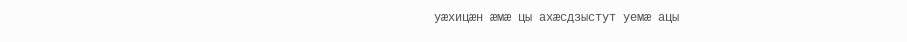уæхицæн æмæ цы ахæсдзыстут уемæ ацы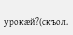урокæй?(скъол.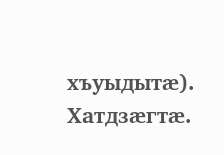хъуыдытæ).
Хатдзæгтæ.